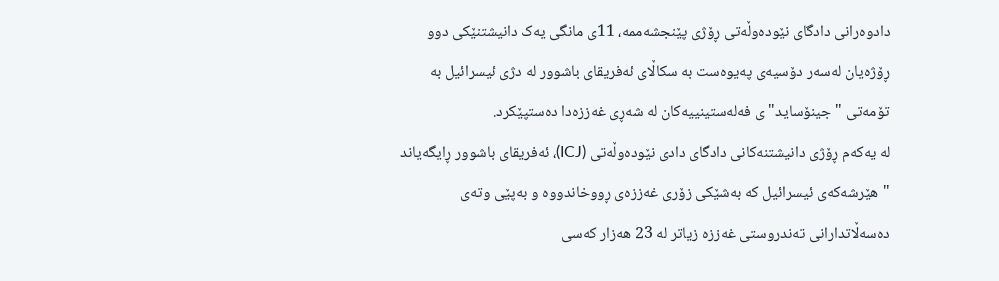دادوەرانی دادگای نێودەوڵەتی ڕۆژی پێنجشەممە، 11ی مانگی یەک دانیشتنێکی دوو ڕۆژەیان لەسەر دۆسیەی پەیوەست بە سکاڵای ئەفریقای باشوور لە دژی ئیسرائیل بە تۆمەتی "جینۆساید"ی فەلەستینییەکان لە شەڕی غەززەدا دەستپێکرد.
لە یەکەم ڕۆژی دانیشتنەکانی دادگای دادی نێودەوڵەتی (ICJ)، ئەفریقای باشوور ڕایگەیاند "هێرشەکەی ئیسرائیل کە بەشێکی زۆری غەززەی ڕووخاندووە و بەپێی وتەی دەسەڵاتدارانی تەندروستی غەززە زیاتر لە 23 هەزار کەسی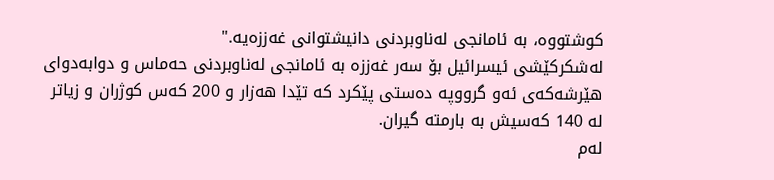کوشتووە، بە ئامانجی لەناوبردنی دانیشتوانی غەززەیە."
لەشکرکێشی ئیسرائیل بۆ سەر غەززە بە ئامانجی لەناوبردنی حەماس و دوابەدوای هێرشەکەی ئەو گرووپە دەستی پێکرد کە تێدا هەزار و 200 کەس کوژران و زیاتر لە 140 کەسیش بە بارمتە گیران.
لەم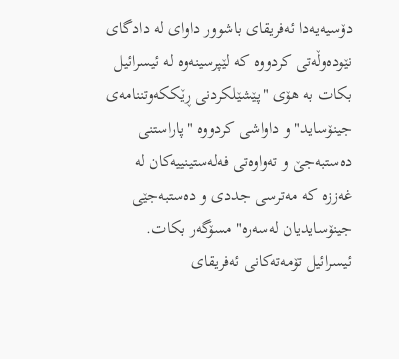دۆسیەیەدا ئەفریقای باشوور داوای لە دادگای نێودەوڵەتی کردووە کە لێپرسینەوە لە ئیسرائیل بکات بە هۆی "پێشێلکردنی ڕێککەوتننامەی جینۆساید" و داواشی کردووە "پاراستنی دەستبەجێ و تەواوەتی فەلەستینییەکان لە غەززە کە مەترسی جددی و دەستبەجێی جینۆسایدیان لەسەرە" مسۆگەر بکات.
ئیسرائیل تۆمەتەکانی ئەفریقای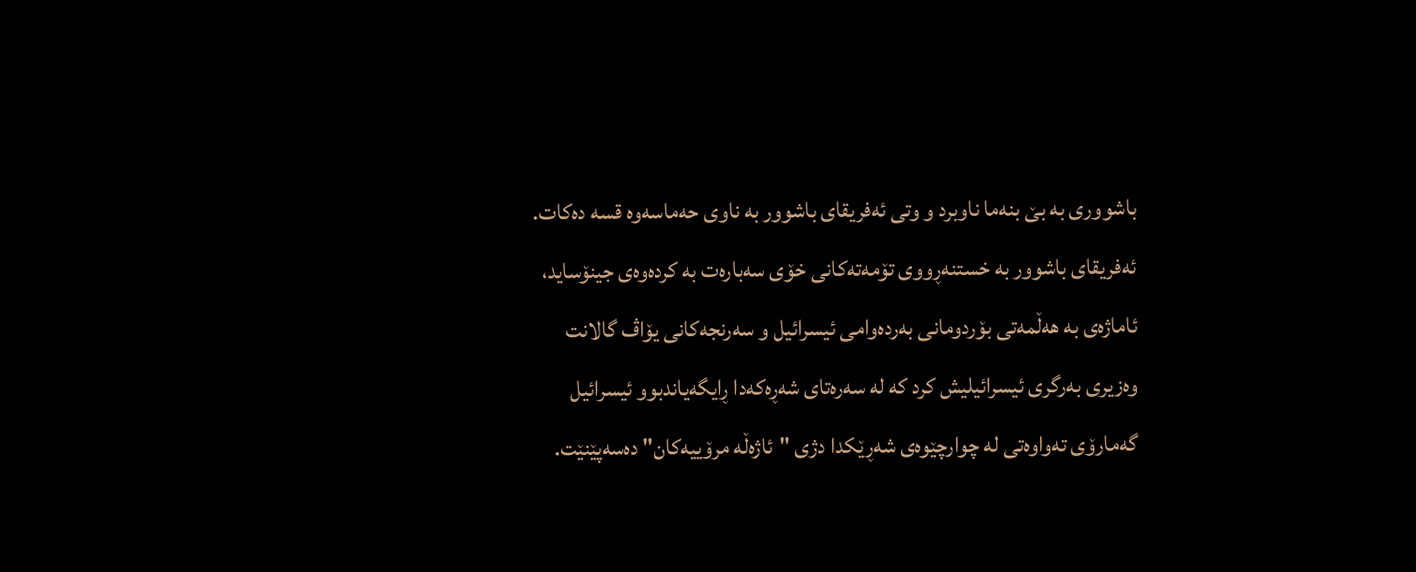باشووری بە بێ بنەما ناوبرد و وتی ئەفریقای باشوور بە ناوی حەماسەوە قسە دەکات.
ئەفریقای باشوور بە خستنەڕووی تۆمەتەکانی خۆی سەبارەت بە کردەوەی جینۆساید، ئاماژەی بە هەڵمەتی بۆردومانی بەردەوامی ئیسرائیل و سەرنجەکانی یۆاڤ گالانت وەزیری بەرگری ئیسرائیلیش کرد کە لە سەرەتای شەڕەکەدا ڕایگەیاندبوو ئیسرائیل گەمارۆی تەواوەتی لە چوارچێوەی شەڕێکدا دژی "ئاژەڵە مرۆییەکان" دەسەپێنێت.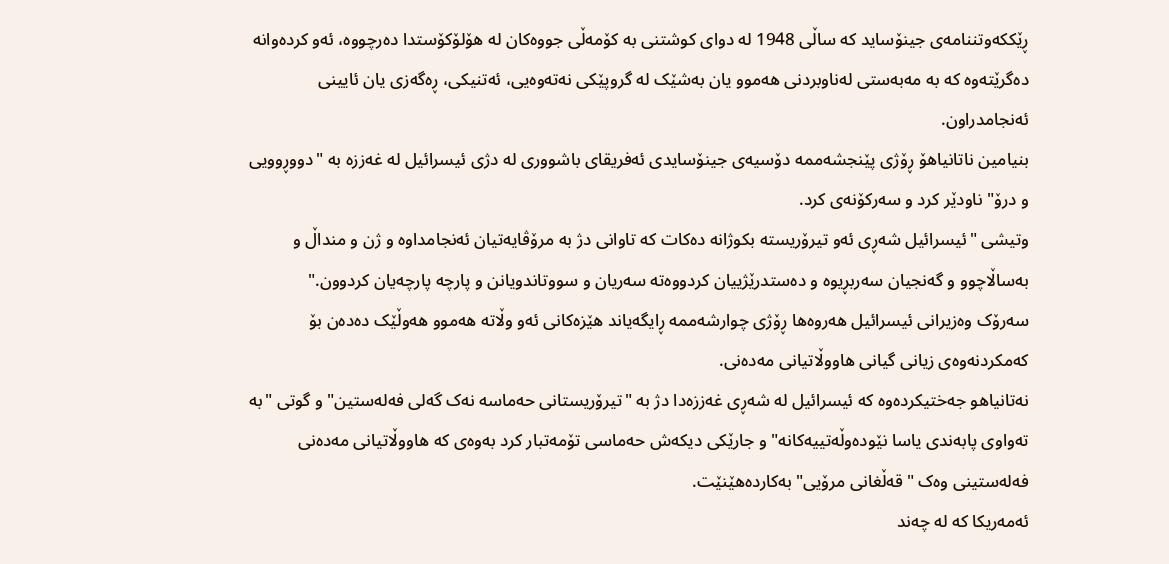ڕێککەوتننامەی جینۆساید کە ساڵی 1948 لە دوای کوشتنی بە کۆمەڵی جووەکان لە هۆلۆکۆستدا دەرچووە، ئەو کردەوانە دەگرێتەوە کە بە مەبەستی لەناوبردنی هەموو یان بەشێک لە گروپێکی نەتەوەیی، ئەتنیکی، ڕەگەزی یان ئایینی ئەنجامدراون.
بنیامین ناتانیاهۆ ڕۆژی پێنجشەممە دۆسیەی جینۆسایدی ئەفریقای باشووری لە دژی ئیسرائیل لە غەززە بە "دووڕوویی و درۆ" ناودێر کرد و سەرکۆنەی کرد.
وتیشی "ئیسرائیل شەڕی ئەو تیرۆریستە بکوژانە دەکات کە تاوانی دژ بە مرۆڤایەتیان ئەنجامداوە و ژن و منداڵ و بەساڵاچوو و گەنجیان سەربڕیوە و دەستدرێژییان کردووەتە سەریان و سووتاندویانن و پارچە پارچەیان کردوون."
سەرۆک وەزیرانی ئیسرائیل هەروەها ڕۆژی چوارشەممە ڕایگەیاند هێزەکانی ئەو وڵاتە هەموو هەوڵێک دەدەن بۆ کەمکردنەوەی زیانی گیانی هاووڵاتیانی مەدەنی.
نەتانیاهو جەختیکردەوە کە ئیسرائیل لە شەڕی غەززەدا دژ بە "تیرۆریستانی حەماسە نەک گەلی فەلەستین" و گوتی "بە تەواوی پابەندی یاسا نێودەوڵەتییەکانە" و جارێکی دیکەش حەماسی تۆمەتبار کرد بەوەی کە هاووڵاتیانی مەدەنی فەلەستینی وەک "قەڵغانی مرۆیی" بەکاردەهێنێت.
ئەمەریکا کە لە چەند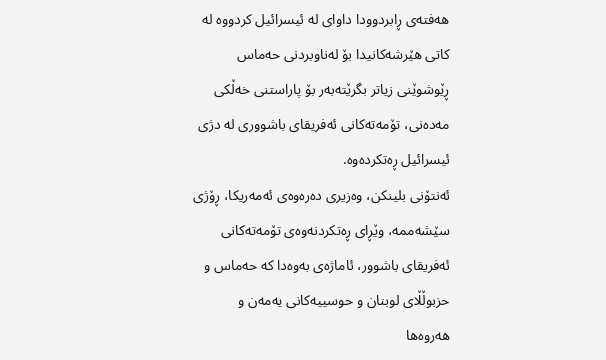هەفتەی ڕابردوودا داوای لە ئیسرائیل کردووە لە کاتی هێرشەکانیدا بۆ لەناوبردنی حەماس ڕێوشوێنی زیاتر بگرێتەبەر بۆ پاراستنی خەڵکی مەدەنی، تۆمەتەکانی ئەفریقای باشووری لە دژی ئیسرائیل ڕەتکردەوە.
ئەنتۆنی بلینکن، وەزیری دەرەوەی ئەمەریکا، ڕۆژی سێشەممە، وێڕای ڕەتکردنەوەی تۆمەتەکانی ئەفریقای باشوور، ئاماژەی بەوەدا کە حەماس و حزبوڵڵای لوبنان و حوسییەکانی یەمەن و هەروەها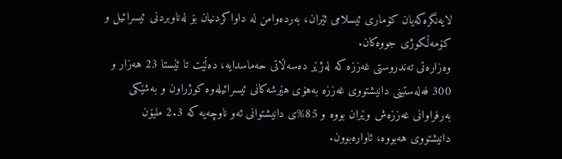لایەنگرەکەیان کۆماری ئیسلامی ئێران، بەردەوامن لە داواکردنیان بۆ لەناوبردنی ئیسرائیل و کۆمەڵکوژی جووەکان.
وەزارەتی تەندروستی غەززە کە لەژێر دەسەڵاتی حەماسدایە، دەڵێت تا ئێستا 23 هەزار و 300 فەلەستینی دانیشتووی غەززە بەهۆی هێرشەکانی ئیسرائیلەوە کوژراون و بەشێکی بەرفراوانی غەززەش وێران بووە و 85%ی دانیشتوانی ئەو ناوچەیە کە 2.3 ملیۆن دانیشتووی هەبووە، ئاوارەبوون.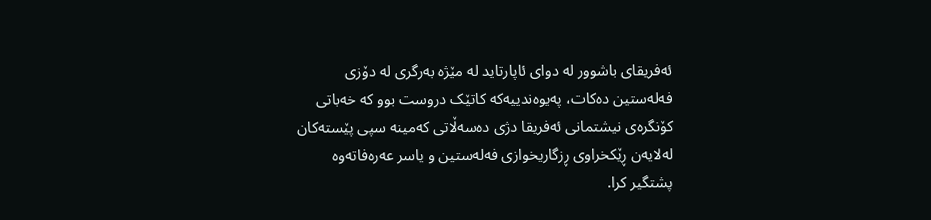ئەفریقای باشوور لە دوای ئاپارتاید لە مێژە بەرگری لە دۆزی فەلەستین دەکات، پەیوەندییەکە کاتێک دروست بوو کە خەباتی کۆنگرەی نیشتمانی ئەفریقا دژی دەسەڵاتی کەمینە سپی پێستەکان لەلایەن ڕێکخراوی ڕزگاریخوازی فەلەستین و یاسر عەرەفاتەوە پشتگیر کرا.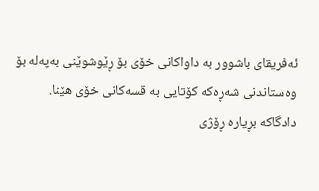ئەفریقای باشوور بە داواکانی خۆی بۆ ڕێوشوێنی بەپەلە بۆ وەستاندنی شەڕەکە کۆتایی بە قسەکانی خۆی هێنا. دادگاکە بڕیارە ڕۆژی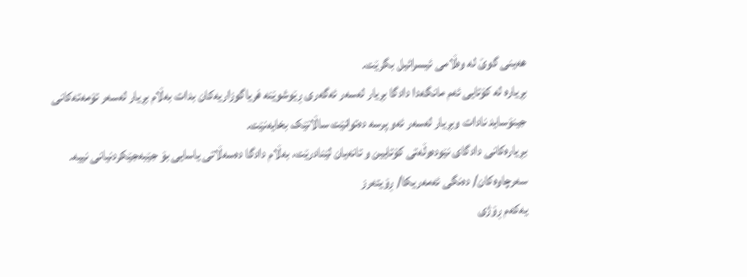هەینی گوێ لە وەڵامی ئیسرائیل بگرێت.
بڕیارە لە کۆتایی ئەم مانگەدا دادگا بڕیار لەسەر ئەگەری ڕێوشوێنە فریاگوزاریەکان بدات بەڵام بڕیار لەسەر تۆمەتەکانی جینۆساید نادات وبڕیار لەسەر ئەو پرسە دەتوانێت ساڵانێک بخایەنێت.
بڕیارەکانی دادگای نێودەوڵەتی کۆتایین و تانەیان لێنادرێت، بەڵام دادگا دەسەڵاتی یاسایی بۆ جێبەجێکردنیانی نییە.
سەرچاوەکان/ دەنگی ئەمەریکا/ ڕۆیتەرز
یەکەم ڕۆژی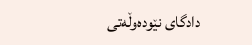دادگای نێودەوڵەتی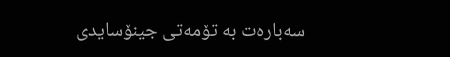سەبارەت بە تۆمەتی جینۆسایدی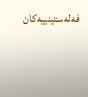فەلەستینییەکان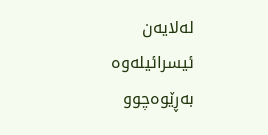لەلایەن ئیسرائیلەوە بەڕێوەچوو